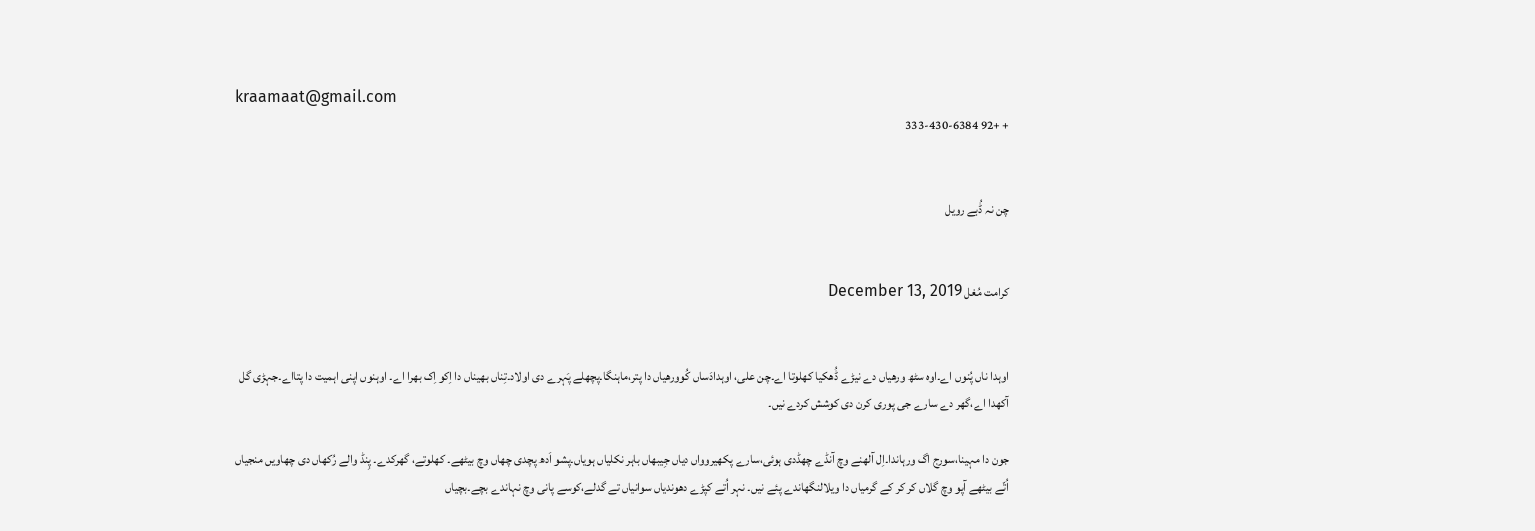kraamaat@gmail.com
+ +92 333-430-6384


چن نہ ڈُبے رویل


کرامت مُغل December 13, 2019


اوہدا ناں پُنوں اے۔اوہ سٹھ ورھیاں دے نیڑے ڈُھکیا کھلوتا اے۔چن علی، اوہدادَساں کُوورھیاں دا پتر،ماہنگا۔پچھلے پَہرے دی اولاد۔تِناں بھیناں دا اِکو اِک بھرا اے۔ اوہنوں اپنی اہمیت دا پتااے۔جہڑی گل آکھدا اے،گھر دے سارے جی پوری کرن دی کوشش کردے نیں۔

جون دا مہینا،سورج اگ ورہاندا۔اِل آلھنے وچ آنڈے چھڈدی ہوئی،سارے پکھیروواں دیاں جِیبھاں باہر نکلیاں ہویاں۔پشو اَدھ پچدی چھاں وچ بیٹھے۔ کھلوتے، گھرکدے۔ پِنڈ والے رُکھاں دی چھاویں منجیاں اُتّے بیٹھے آپو وچ گلاں کر کر کے گرمیاں دا ویلالنگھاندے پئے نیں۔ نہر اُتے کپڑے دھوندیاں سوانیاں تے گدلے،کوسے پانی وچ نہاندے بچے۔بچیاں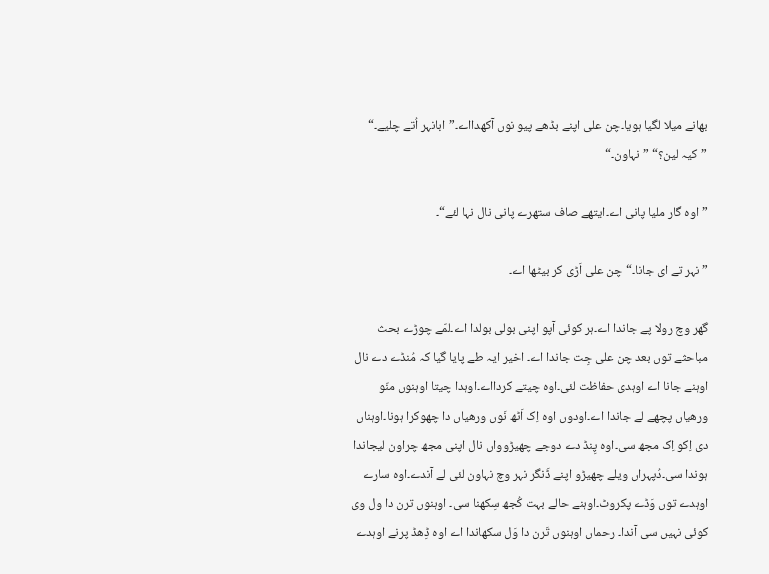بھانے میلا لگیا ہویا۔چن علی اپنے بڈھے پیو نوں آکھدااے۔”ابانہر اُتے چلیے۔“ ”کیہ لین؟“ ”نہاون۔“

”اوہ گار ملیا پانی اے۔ایتھے صاف ستھرے پانی نال نہا لئے“۔

”نہر تے ای جانا۔“چن علی اَڑی کر بیٹھا اے۔

گھر وچ رولا پے جاندا اے۔ہر کوئی آپو اپنی بولی بولدا اے۔لمّے چوڑے بحث مباحثے توں بعد چن علی جِت جاندا اے۔ اخیر ایہ طے پایا گیا کہ مُنڈے دے نال اوہنے جانا اے اوہدی حفاظت لئی۔اوہ چیتے کردااے۔اوہدا چیتا اوہنوں منّو ورھیاں پچھے لے جاندا اے۔اودوں اوہ اِک اَٹھ نَوں ورھیاں دا چھوکرا ہونا۔اوہناں دی اِکو اِک مجھ سی۔اوہ پِنڈ دے دوجے چھیڑوواں نال اپنی مجھ چراون لیجاندا ہوندا سی۔دُپہراں ویلے چھیڑو اپنے ڈَنگر نہر وچ نہاون لئی لے آندے۔اوہ سارے اوہدے توں وَڈے پکروٹ۔اوہنے حالے بہت کُجھ سِکھنا سی۔ اوہنوں ترن دا ول وی کوئی نہیں سی آندا۔ رحماں اوہنوں تَرن دا وَل سکھاندا اے اوہ ڈِھڈ پرنے اوہدے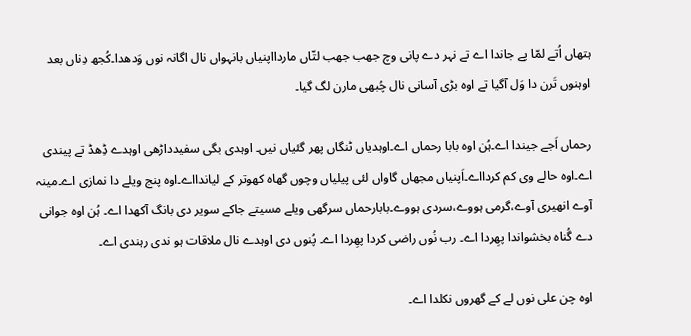ہتھاں اُتے لمّا پے جاندا اے تے نہر دے پانی وچ جھب جھب لتّاں ماردااپنیاں بانہواں نال اگانہ نوں وَدھدا۔کُجھ دِناں بعد اوہنوں تَرن دا وَل آگیا تے اوہ بڑی آسانی نال چُبھی مارن لگ گیا۔

رحماں اَجے جیندا اے۔ہُن اوہ بابا رحماں اے۔اوہدیاں ٹنگاں پھر گئیاں نیں۔ اوہدی بگی سفیدداڑھی اوہدے ڈِھڈ تے پیندی اے۔اوہ حالے وی کم کردااے۔اَپنیاں مجھاں گاواں لئی پیلیاں وچوں گھاہ کھوتر کے لیاندااے۔اوہ پنج ویلے دا نمازی اے۔مینہ آوے انھیری آوے،گرمی ہووے،سردی ہووے۔بابارحماں سرگھی ویلے مسیتے جاکے سویر دی بانگ آکھدا اے۔ ہُن اوہ جوانی دے گُناہ بخشواندا پھِردا اے۔ رب نُوں راضی کردا پھِردا اے۔ پُنوں دی اوہدے نال ملاقات ہو ندی رہندی اے۔

اوہ چن علی نوں لے کے گھروں نکلدا اے۔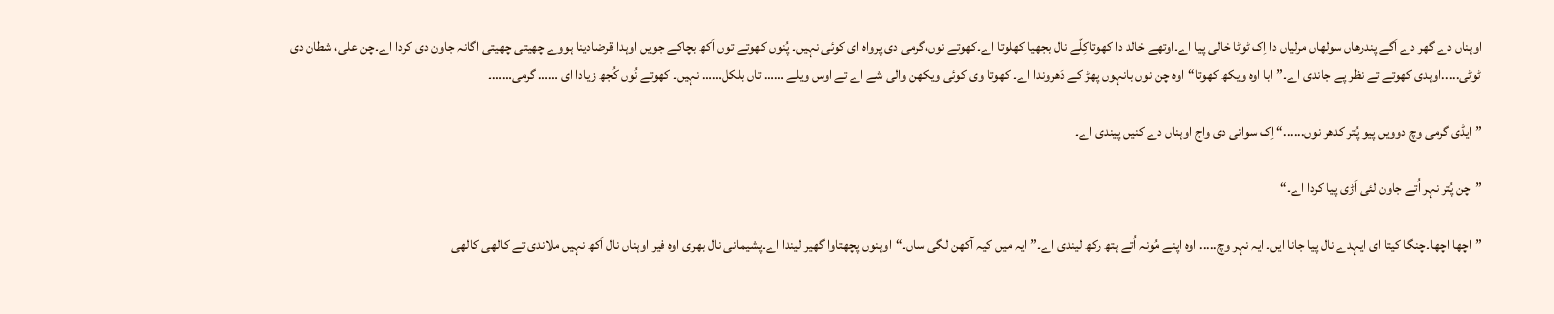اوہناں دے گھر دے اَگے پندرھاں سولھاں مرلیاں دا اِک ٹوٹا خالی پیا اے۔اوتھے خالد دا کھوتاکِلّے نال بجھیا کھلوتا اے۔کھوتے نوں،گرمی دی پرواہ ای کوئی نہیں۔ پُنوں کھوتے توں اَکھ بچاکے جویں اوہدا قرضادینا ہووے چھیتی چھیتی اگانہ جاون دی کردا اے۔چن علی، شطان دی ٹوٹی.....اوہدی کھوتے تے نظر پے جاندی اے۔”ابا اوہ ویکھ کھوتا“اوہ چن نوں بانہوں پھڑ کے دَھروندا اے۔ کھوتا وی کوئی ویکھن والی شے اے تے اوس ویلے …… تاں بلکل…… نہیں۔ کھوتے نُوں کُجھ زیادا ای …… گرمی……۔

”ایڈی گرمی وچ دوویں پیو پُتر کدھر نوں......“ اِک سوانی دی واج اوہناں دے کنیں پیندی اے۔

”چن پُتر نہر اُتے جاون لئی اَڑی پیا کردا اے۔“

”اچھا اچھا۔چنگا کیتا ای ایہدے نال پیا جانا ایں۔ ایہ نہر وچ..... اوہ اپنے مُونہ اُتے ہتھ رکھ لیندی اے۔”ایہ میں کیہ آکھن لگی ساں۔“اوہنوں پچھتاوا گھیر لیندا اے۔پشیمانی نال بھری اوہ فیر اوہناں نال اَکھ نہیں ملاندی تے کالھی کالھی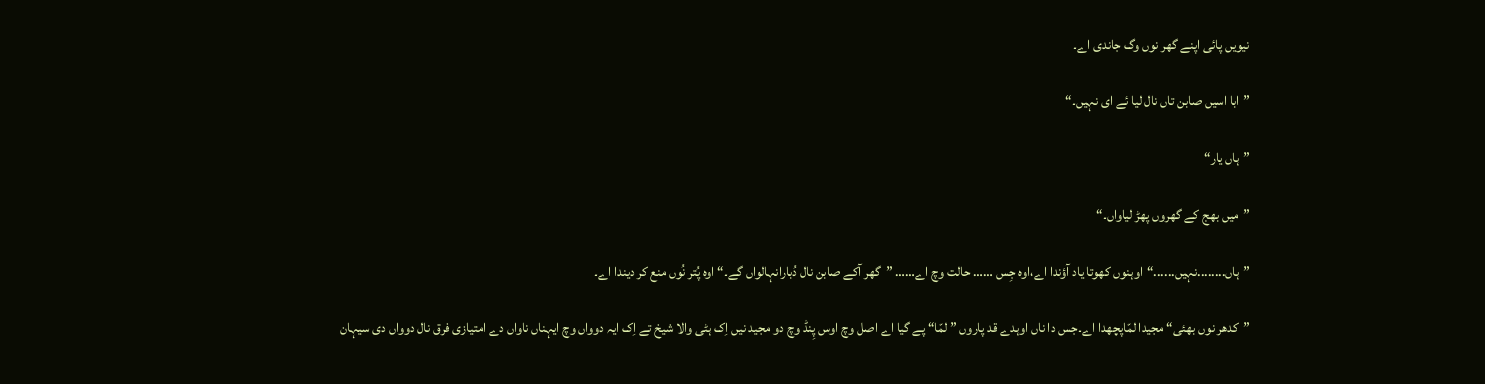نیویں پائی اپنے گھر نوں وگ جاندی اے۔

”ابا اسیں صابن تاں نال لیا ئے ای نہیں۔“

”ہاں یار“

”میں بھج کے گھروں پھڑ لیاواں۔“

”ہاں........نہیں......“اوہنوں کھوتا یاد آؤندا اے،اوہ جِس …… حالت وچ اے…… ”گھر آکے صابن نال دُبارانہالواں گے۔“ اوہ پُتر نُوں منع کر دیندا اے۔

”کدھر نوں بھئی“ مجیدا لمّاپچھدا اے۔جس دا ناں اوہدے قد پاروں ” لمّا“ پے گیا اے اصل وچ اوس پِنڈ وچ دو مجید نیں اِک ہٹی والا شیخ تے اِک ایہ دوواں وچ ایہناں ناواں دے امتیازی فرق نال دوواں دی سیہان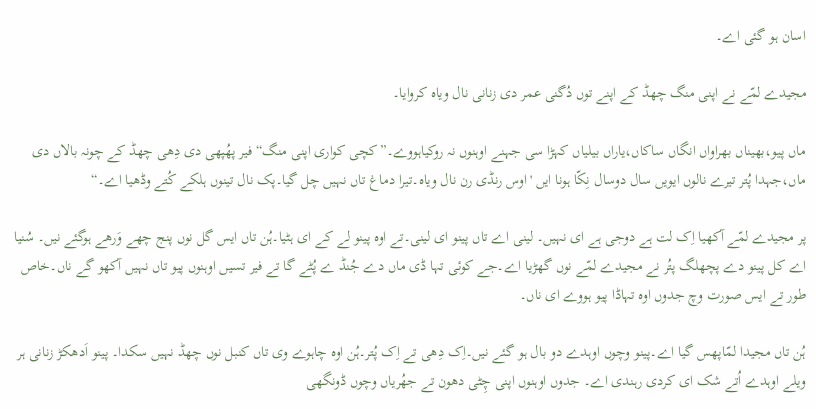اسان ہو گئی اے۔

مجیدے لمّے نے اپنی منگ چھڈ کے اپنے توں دُگنی عمر دی زنانی نال ویاہ کروایا۔

ماں پیو،بھیناں بھراواں انگاں ساکاں،یاراں بیلیاں کہڑا سی جہنے اوہنوں نہ روکیاہووے۔”کچی کواری اپنی منگ“ فیر پھُپھی دی دِھی چھڈ کے چونہ بالاں دی ماں،جہدا پُتر تیرے نالوں ایویں سال دوسال نِکّا ہونا ایں 'اوس رنڈی رن نال ویاہ۔تیرا دماغ تاں نہیں چل گیا۔پک نال تینوں ہلکے کُتے وڈھیا اے۔“

پر مجیدے لمّے آکھیا اِک لت ہے دوجی ہے ای نہیں۔ لینی اے تاں پینو ای لینی۔تے اوہ پینو لے کے ای ہٹیا۔ہُن تاں ایس گل نوں پنج چھے وَرھے ہوگئے نیں۔ سُنیا اے کل پینو دے پچھلگ پتُر نے مجیدے لمّے نوں گھڑیا اے۔جے کوئی تہا ڈی ماں دے جُنڈ ے پُٹے گا تے فیر تسیں اوہنوں پیو تاں نہیں آکھو گے ناں۔خاص طور تے ایس صورت وچ جدوں اوہ تہاڈا پیو ہووے ای ناں۔

ہُن تاں مجیدا لمّاپھس گیا اے۔پینو وچوں اوہدے دو بال ہو گئے نیں۔اِک دِھی تے اِک پُتر۔ہُن اوہ چاہوے وی تاں کنبل نوں چھڈ نہیں سکدا۔ پینو اَدھکڑ زنانی ہر ویلے اوہدے اُتے شک ای کردی رہندی اے۔ جدوں اوہنوں اپنی چِٹی دھون تے جھُریاں وچوں ڈونگھی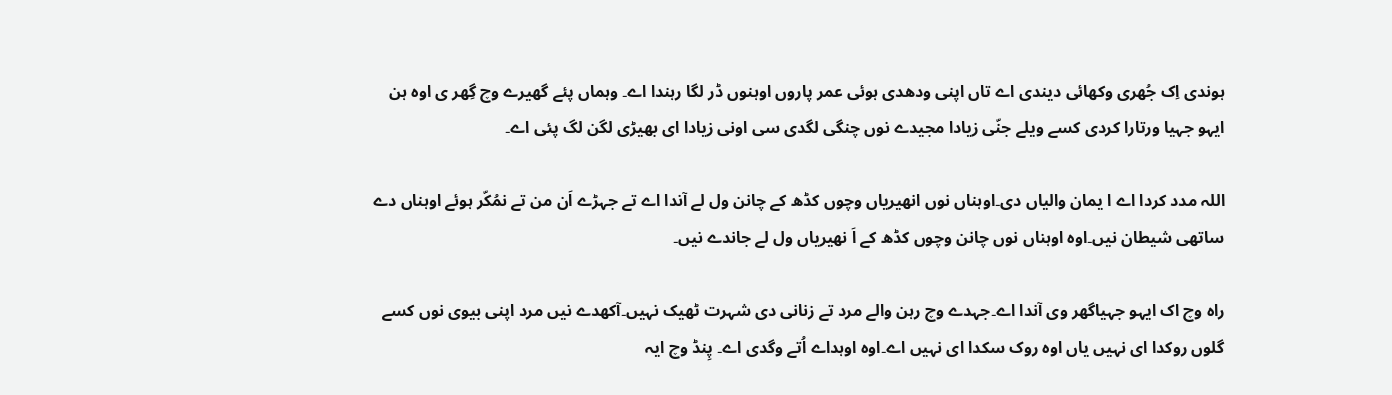ہوندی اِک جُھری وکھائی دیندی اے تاں اپنی ودھدی ہوئی عمر پاروں اوہنوں ڈر لگا رہندا اے۔ وہماں پئے گھیرے وچ گِھر ی اوہ ہن ایہو جہیا ورتارا کردی کسے ویلے جنّی زیادا مجیدے نوں چنگی لگدی سی اونی زیادا ای بھیڑی لگن لگ پئی اے۔

اللہ مدد کردا اے ا یمان والیاں دی۔اوہناں نوں انھیریاں وچوں کڈھ کے چانن ول لے آندا اے تے جہڑے اَن من تے نمُکّر ہوئے اوہناں دے ساتھی شیطان نیں۔اوہ اوہناں نوں چانن وچوں کڈھ کے اَ نھیریاں ول لے جاندے نیں۔

راہ وچ اک ایہو جہیاگھر وی آندا اے۔جہدے وچ رہن والے مرد تے زنانی دی شہرت ٹھیک نہیں۔آکھدے نیں مرد اپنی بیوی نوں کسے گلوں روکدا ای نہیں یاں اوہ روک سکدا ای نہیں اے۔اوہ اوہداے اُتے وگدی اے۔ پِنڈ وچ ایہ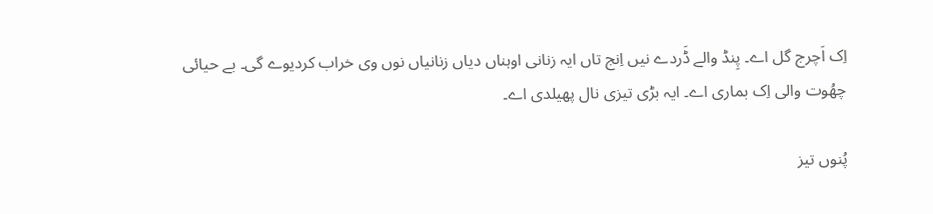اِک اَچرج گل اے۔ پِنڈ والے ڈَردے نیں اِنج تاں ایہ زنانی اوہناں دیاں زنانیاں نوں وی خراب کردیوے گی۔ بے حیائی چھُوت والی اِک بماری اے۔ ایہ بڑی تیزی نال پھیلدی اے۔

پُنوں تیز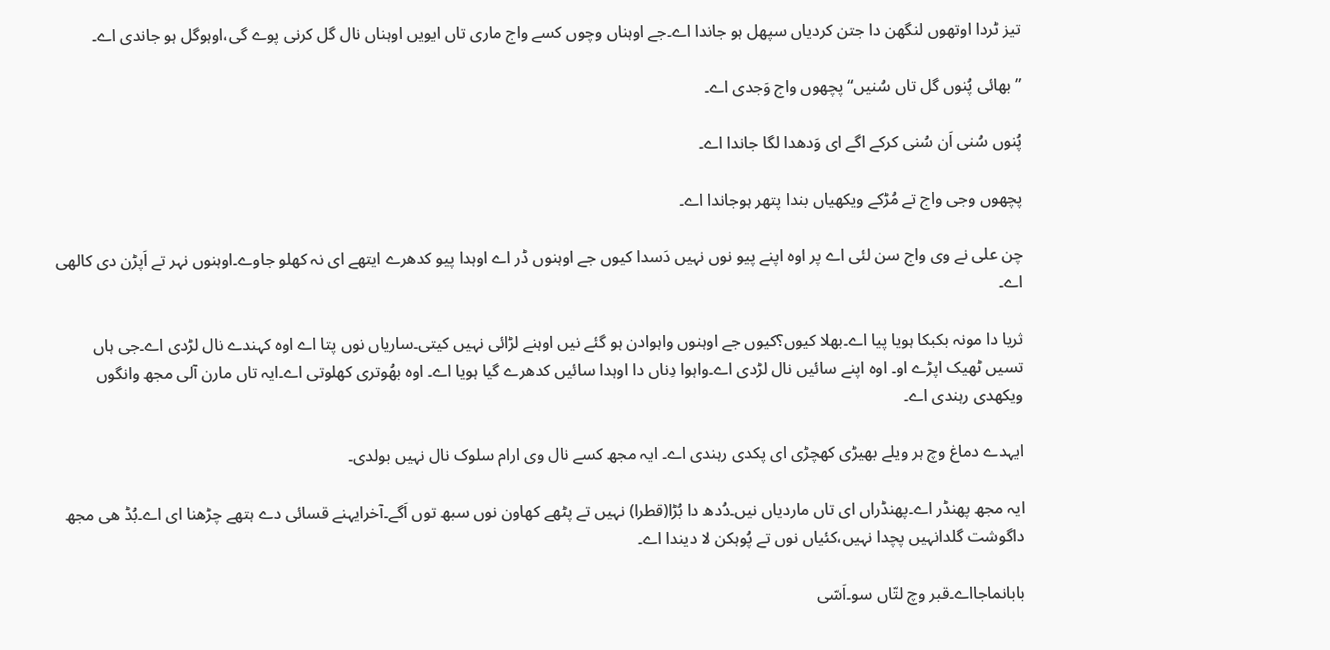تیز ٹردا اوتھوں لنگھن دا جتن کردیاں سپھل ہو جاندا اے۔جے اوہناں وچوں کسے واج ماری تاں ایویں اوہناں نال گل کرنی پوے گی،اوہوگل ہو جاندی اے۔

”بھائی پُنوں گل تاں سُنیں“پچھوں واج وَجدی اے۔

پُنوں سُنی اَن سُنی کرکے اگے ای وَدھدا لگا جاندا اے۔

پچھوں وجی واج تے مُڑکے ویکھیاں بندا پتھر ہوجاندا اے۔

چن علی نے وی واج سن لئی اے پر اوہ اپنے پیو نوں نہیں دَسدا کیوں جے اوہنوں ڈر اے اوہدا پیو کدھرے ایتھے ای نہ کھلو جاوے۔اوہنوں نہر تے اَپڑن دی کالھی اے۔

ثریا دا مونہ بکبکا ہویا پیا اے۔بھلا کیوں؟کیوں جے اوہنوں واہوادن ہو گئے نیں اوہنے لڑائی نہیں کیتی۔ساریاں نوں پتا اے اوہ کہندے نال لڑدی اے۔جی ہاں تسیں ٹھیک اپڑے او۔ اوہ اپنے سائیں نال لڑدی اے۔واہوا دِناں دا اوہدا سائیں کدھرے گیا ہویا اے۔ اوہ بھُوتری کھلوتی اے۔ایہ تاں مارن آلی مجھ وانگوں ویکھدی رہندی اے۔

ایہدے دماغ وچ ہر ویلے بھیڑی کھچڑی ای پکدی رہندی اے۔ ایہ مجھ کسے نال وی ارام سلوک نال نہیں بولدی۔

ایہ مجھ پھنڈر اے۔پھنڈراں ای تاں ماردیاں نیں۔دُدھ دا بُڑا(قطرا) نہیں تے پٹھے کھاون نوں سبھ توں اَگے۔آخرایہنے قسائی دے ہتھے چڑھنا ای اے۔بُڈ ھی مجھ داگوشت گلدانہیں پچدا نہیں،کئیاں نوں تے پُوہکن لا دیندا اے۔

بابانماجااے۔قبر وچ لتّاں سو۔اَسّی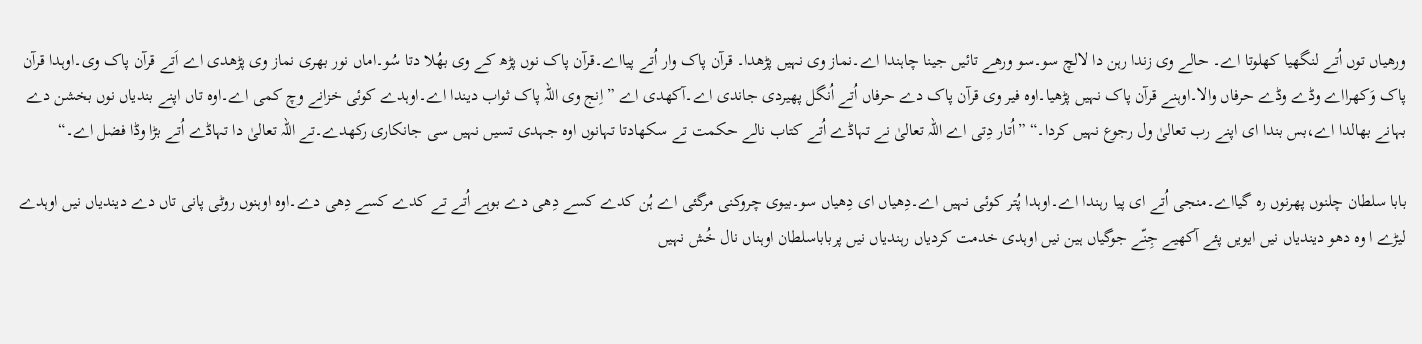ورھیاں توں اُتے لنگھیا کھلوتا اے۔ حالے وی زندا رہن دا لالچ سو۔سو ورھے تائیں جینا چاہندا اے۔نماز وی نہیں پڑھدا۔ قرآن پاک وار اُتے پیااے۔قرآن پاک نوں پڑھ کے وی بھُلا دتا سُو۔اماں نور بھری نماز وی پڑھدی اے اَتے قرآن پاک وی۔اوہدا قرآن پاک وَکھرااے وڈے وڈے حرفاں والا۔اوہنے قرآن پاک نہیں پڑھیا۔اوہ فیر وی قرآن پاک دے حرفاں اُتے اُنگل پھیردی جاندی اے۔آکھدی اے ”اِنج وی اللہ پاک ثواب دیندا اے۔اوہدے کوئی خزانے وچ کمی اے۔اوہ تاں اپنے بندیاں نوں بخشن دے بہانے بھالدا اے،بس بندا ای اپنے رب تعالیٰ ول رجوع نہیں کردا۔“ ”اُتار دِتی اے اللہ تعالیٰ نے تہاڈے اُتے کتاب نالے حکمت تے سکھادتا تہانوں اوہ جہدی تسیں نہیں سی جانکاری رکھدے۔تے اللہ تعالیٰ دا تہاڈے اُتے بڑا وڈا فضل اے۔“

بابا سلطان چلنوں پھرنوں رہ گیااے۔منجی اُتے ای پیا رہندا اے۔اوہدا پُتر کوئی نہیں اے۔دِھیاں ای دِھیاں سو۔بیوی چروکنی مرگئی اے ہُن کدے کسے دِھی دے بوہے اُتے تے کدے کسے دِھی دے۔اوہ اوہنوں روٹی پانی تاں دے دیندیاں نیں اوہدے لیڑے ا وہ دھو دیندیاں نیں ایویں پئے آکھیے جِنّے جوگیاں ہین نیں اوہدی خدمت کردیاں رہندیاں نیں پرباباسلطان اوہناں نال خُش نہیں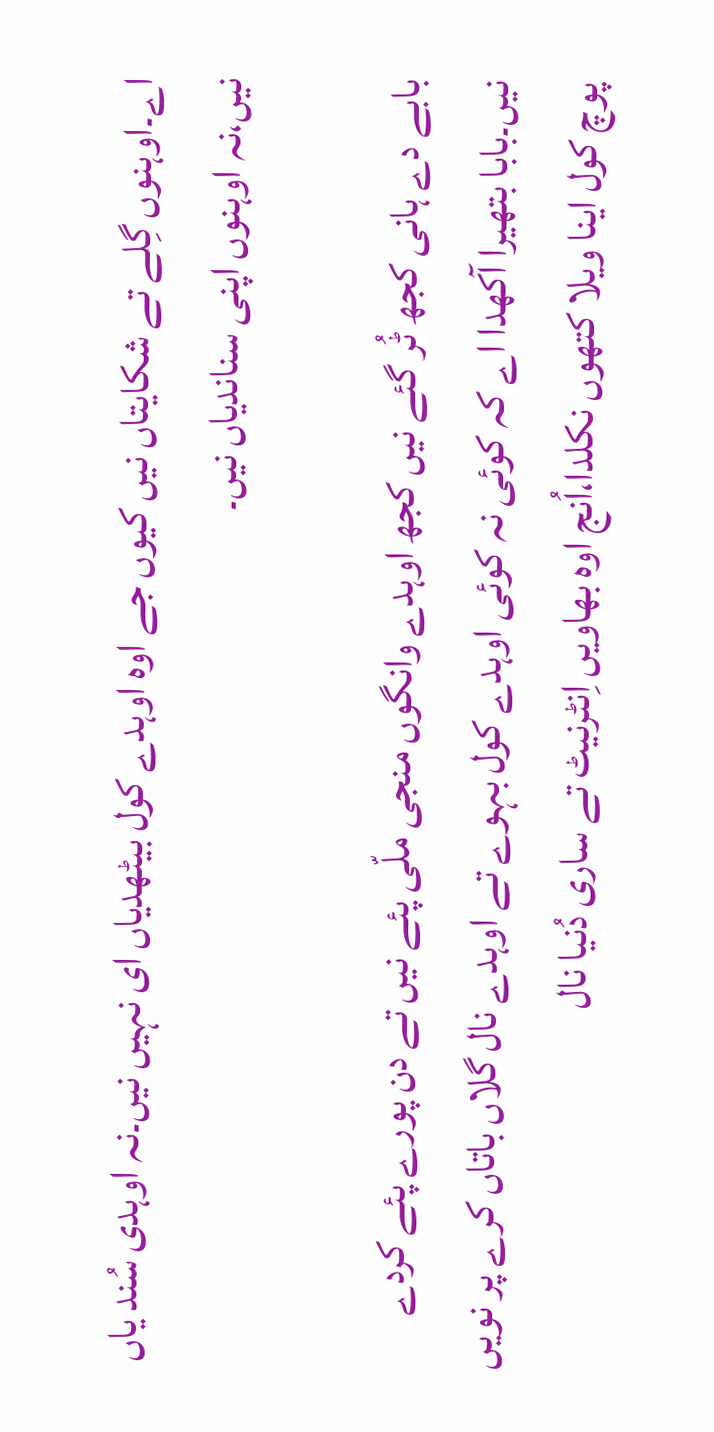اے۔اوہنوں گِلے تے شکایتاں نیں کیوں جے اوہ اوہدے کول بیٹھدیاں ای نہیں نیں۔نہ اوہدی سُند یاں نیں،نہ اوہنوں اپنی سناندیاں نیں۔

بابے دے ہانی کجھ ٹُر گئے نیں کجھ اوہدے وانگوں منجی ملّی پئے نیں تے دن پورے پئے کردے نیں۔بابا بتھیرا آکھدا اے کہ کوئی نہ کوئی اوہدے کول بہوے تے اوہدے نال گلاں باتاں کرے پر نویں پوچ کول اینا ویلا کتھوں نکلدا،اُنج اوہ بھاویں اِنٹرنیٹ تے ساری دُنیا نال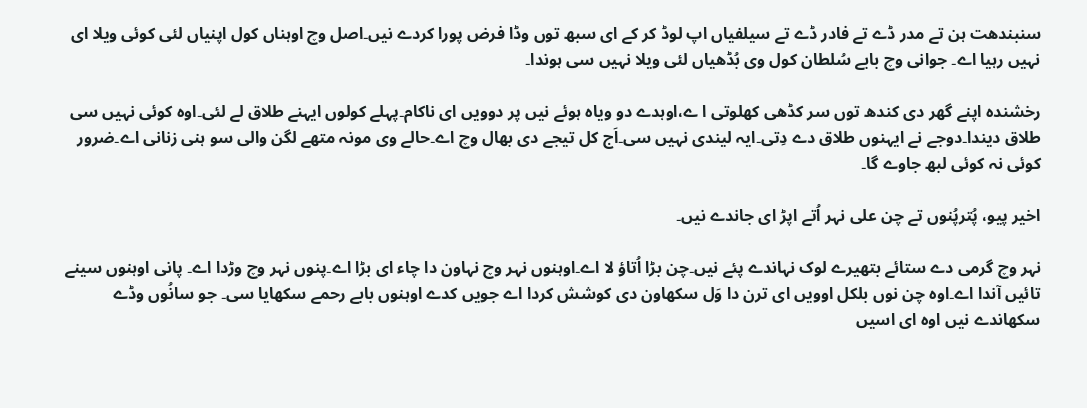سنبندھت ہن تے مدر ڈے تے فادر ڈے تے سیلفیاں اپ لوڈ کر کے ای سبھ توں وڈا فرض پورا کردے نیں۔اصل وچ اوہناں کول اپنیاں لئی کوئی ویلا ای نہیں رہیا اے۔ جوانی وچ بابے سُلطان کول وی بُڈھیاں لئی ویلا نہیں سی ہوندا۔

رخشندہ اپنے گھر دی کندھ توں سر کڈھی کھلوتی ا ے،اوہدے دو ویاہ ہوئے نیں پر دوویں ای ناکام۔پہلے کولوں ایہنے طلاق لے لئی۔اوہ کوئی نہیں سی طلاق دیندا۔دوجے نے ایہنوں طلاق دے دِتی۔ایہ لیندی نہیں سی۔اَج کل تیجے دی بھال وچ اے۔حالے وی مونہ متھے لگن والی سو ہنی زنانی اے۔ضرور کوئی نہ کوئی لبھ جاوے گا۔

اخیر پیو، پُترپُنوں تے چن علی نہر اُتے اپڑ ای جاندے نیں۔

نہر وچ گرمی دے ستائے بتھیرے لوک نہاندے پئے نیں۔چن بڑا اُتاؤ لا اے۔اوہنوں نہر وچ نہاون دا چاء ای بڑا اے۔پنوں نہر وچ وڑدا اے۔ پانی اوہنوں سینے تائیں آندا اے۔اوہ چن نوں بلکل اوویں ای ترن دا وَل سکھاون دی کوشش کردا اے جویں کدے اوہنوں بابے رحمے سکھایا سی۔ جو سانُوں وڈے سکھاندے نیں اوہ ای اسیں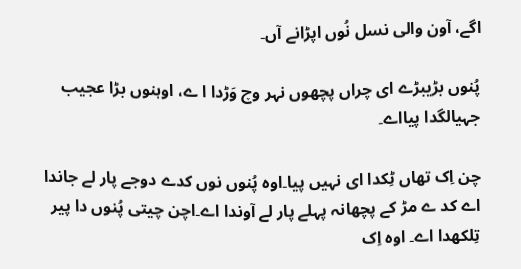اگے، آون والی نسل نُوں اپڑانے آں۔

پُنوں بڑیبڑے ای چراں پچھوں نہر وچ وَڑدا ا ے، اوہنوں بڑا عجیب جہیالگدا پیااے۔

چن اِک تھاں ٹِکدا ای نہیں پیا۔اوہ پُنوں نوں کدے دوجے پار لے جاندا اے کد ے مڑ کے پچھانہ پہلے پار لے آوندا اے۔اچن چیتی پُنوں دا پیر تِلکھدا اے۔ اوہ اِک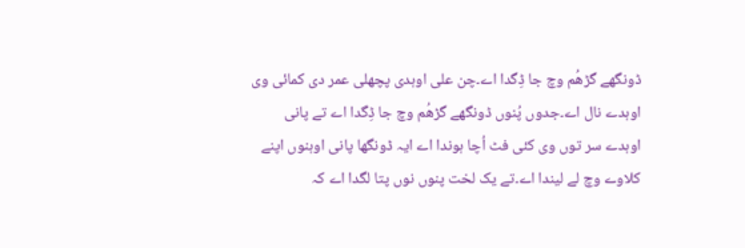ڈونگھے گڑھُم وچ جا ڈِگدا اے۔چن علی اوہدی پچھلی عمر دی کمائی وی اوہدے نال اے۔جدوں پُنوں ڈونگھے گڑھُم وچ جا ڈِگدا اے تے پانی اوہدے سر توں وی کئی فٹ اُچا ہوندا اے ایہ ڈونگھا پانی اوہنوں اپنے کلاوے وچ لے لیندا اے۔تے یک لخت پنوں نوں پتا لگدا اے کہ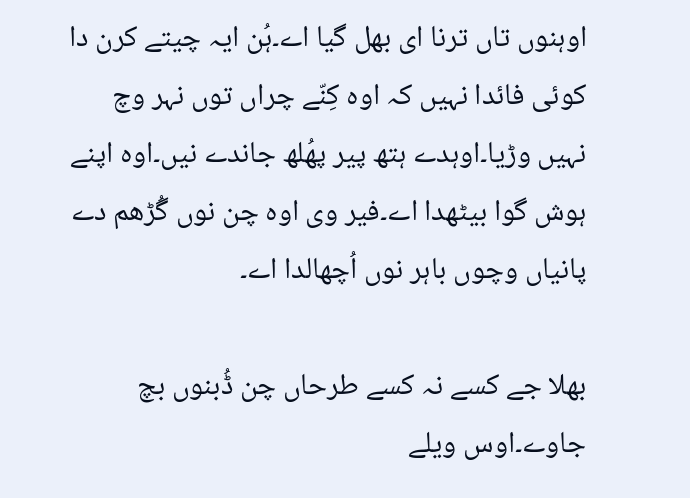اوہنوں تاں ترنا ای بھل گیا اے۔ہُن ایہ چیتے کرن دا کوئی فائدا نہیں کہ اوہ کِنّے چراں توں نہر وچ نہیں وڑیا۔اوہدے ہتھ پیر پھُلھ جاندے نیں۔اوہ اپنے ہوش گوا بیٹھدا اے۔فیر وی اوہ چن نوں گُڑھم دے پانیاں وچوں باہر نوں اُچھالدا اے۔

بھلا جے کسے نہ کسے طرحاں چن ڈُبنوں بچ جاوے۔اوس ویلے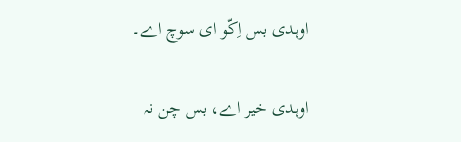اوہدی بس اِکّو ای سوچ اے۔

اوہدی خیر اے، بس چن نہ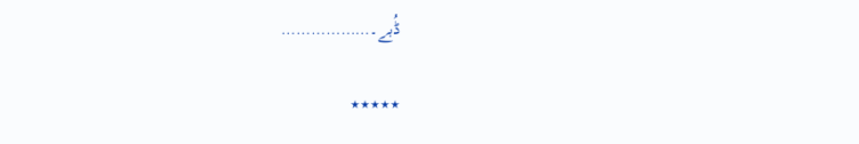ڈُبے۔………………

٭٭٭٭٭